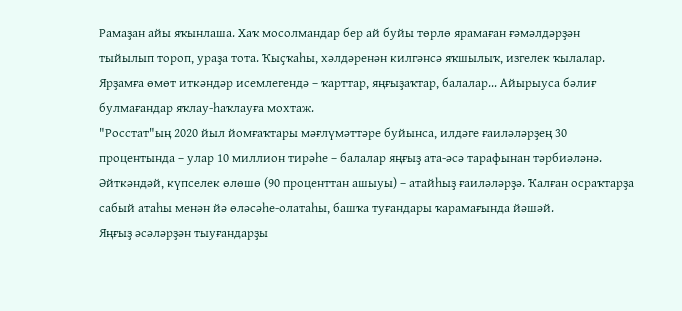Рамаҙан айы яҡынлаша. Хаҡ мосолмандар бер ай буйы төрлө ярамаған ғәмәлдәрҙән тыйылып тороп, ураҙа тота. Ҡыҫҡаһы, хәлдәренән килгәнсә яҡшылыҡ, изгелек ҡылалар. Ярҙамға өмөт иткәндәр исемлегендә – ҡарттар, яңғыҙаҡтар, балалар... Айырыуса бәлиғ булмағандар яҡлау-һаҡлауға мохтаж.
"Росстат"ың 2020 йыл йомғаҡтары мәғлүмәттәре буйынса, илдәге ғаиләләрҙең 30 процентында – улар 10 миллион тирәһе – балалар яңғыҙ ата-әсә тарафынан тәрбиәләнә. Әйткәндәй, күпселек өлөшө (90 проценттан ашыуы) – атайһыҙ ғаиләләрҙә. Ҡалған осраҡтарҙа сабый атаһы менән йә өләсәһе-олатаһы, башҡа туғандары ҡарамағында йәшәй.
Яңғыҙ әсәләрҙән тыуғандарҙы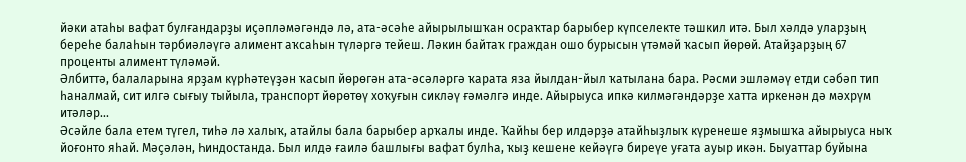йәки атаһы вафат булғандарҙы иҫәпләмәгәндә лә, ата-әсәһе айырылышҡан осраҡтар барыбер күпселекте тәшкил итә. Был хәлдә уларҙың береһе балаһын тәрбиәләүгә алимент аҡсаһын түләргә тейеш. Ләкин байтаҡ граждан ошо бурысын үтәмәй ҡасып йөрөй. Атайҙарҙың 67 проценты алимент түләмәй.
Әлбиттә, балаларына ярҙам күрһәтеүҙән ҡасып йөрөгән ата-әсәләргә ҡарата яза йылдан-йыл ҡатылана бара. Рәсми эшләмәү етди сәбәп тип һаналмай, сит илгә сығыу тыйыла, транспорт йөрөтөү хоҡуғын сикләү ғәмәлгә инде. Айырыуса ипкә килмәгәндәрҙе хатта иркенән дә мәхрүм итәләр...
Әсәйле бала етем түгел, тиһә лә халыҡ, атайлы бала барыбер арҡалы инде. Ҡайһы бер илдәрҙә атайһыҙлыҡ күренеше яҙмышҡа айырыуса ныҡ йоғонто яһай. Мәҫәлән, Һиндостанда. Был илдә ғаилә башлығы вафат булһа, ҡыҙ кешене кейәүгә биреүе уғата ауыр икән. Быуаттар буйына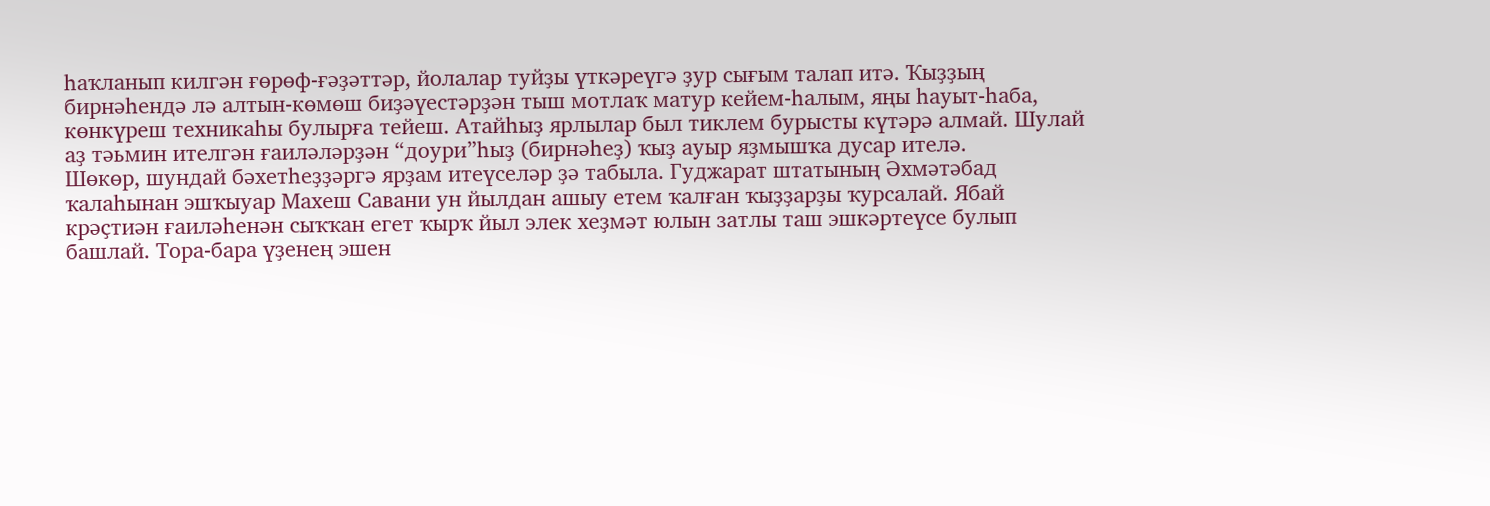һаҡланып килгән ғөрөф-ғәҙәттәр, йолалар туйҙы үткәреүгә ҙур сығым талап итә. Ҡыҙҙың бирнәһендә лә алтын-көмөш биҙәүестәрҙән тыш мотлаҡ матур кейем-һалым, яңы һауыт-һаба, көнкүреш техникаһы булырға тейеш. Атайһыҙ ярлылар был тиклем бурысты күтәрә алмай. Шулай аҙ тәьмин ителгән ғаиләләрҙән “доури”һыҙ (бирнәһеҙ) ҡыҙ ауыр яҙмышҡа дусар ителә.
Шөкөр, шундай бәхетһеҙҙәргә ярҙам итеүселәр ҙә табыла. Гуджарат штатының Әхмәтәбад ҡалаһынан эшҡыуар Махеш Савани ун йылдан ашыу етем ҡалған ҡыҙҙарҙы ҡурсалай. Ябай крәҫтиән ғаиләһенән сыҡҡан егет ҡырҡ йыл элек хеҙмәт юлын затлы таш эшкәртеүсе булып башлай. Тора-бара үҙенең эшен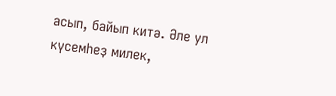асып, байып китә. Әле ул күсемһеҙ милек,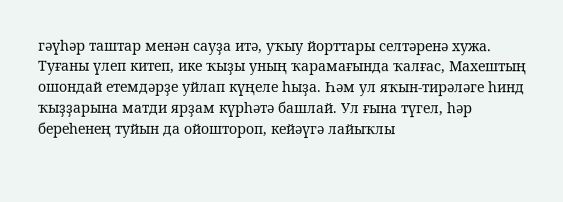гәүһәр таштар менән сауҙа итә, уҡыу йорттары селтәренә хужа.
Туғаны үлеп китеп, ике ҡыҙы уның ҡарамағында ҡалғас, Махештың ошондай етемдәрҙе уйлап күңеле һыҙа. Һәм ул яҡын-тирәләге һинд ҡыҙҙарына матди ярҙам күрһәтә башлай. Ул ғына түгел, һәр береһенең туйын да ойоштороп, кейәүгә лайыҡлы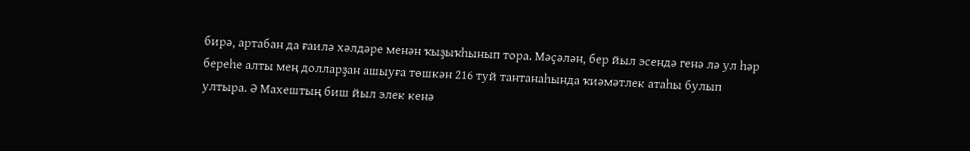бирә, артабан да ғаилә хәлдәре менән ҡыҙыҡһынып тора. Мәҫәлән, бер йыл эсендә генә лә ул һәр береһе алты мең долларҙан ашыуға төшкән 216 туй тантанаһында ҡиәмәтлек атаһы булып ултыра. Ә Махештың биш йыл элек кенә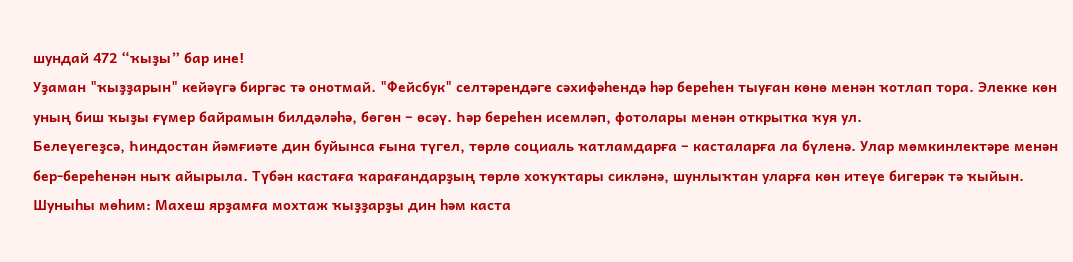шундай 472 “ҡыҙы” бар ине!
Уҙаман "ҡыҙҙарын" кейәүгә биргәс тә онотмай. "Фейсбук" селтәрендәге сәхифәһендә һәр береһен тыуған көнө менән ҡотлап тора. Элекке көн уның биш ҡыҙы ғүмер байрамын билдәләһә, бөгөн – өсәү. Һәр береһен исемләп, фотолары менән открытка ҡуя ул.
Белеүегеҙсә, Һиндостан йәмғиәте дин буйынса ғына түгел, төрлө социаль ҡатламдарға – касталарға ла бүленә. Улар мөмкинлектәре менән бер-береһенән ныҡ айырыла. Түбән кастаға ҡарағандарҙың төрлө хоҡуҡтары сикләнә, шунлыҡтан уларға көн итеүе бигерәк тә ҡыйын. Шуныһы мөһим: Махеш ярҙамға мохтаж ҡыҙҙарҙы дин һәм каста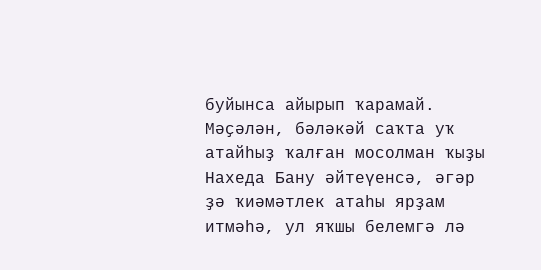буйынса айырып ҡарамай. Мәҫәлән, бәләкәй саҡта уҡ атайһыҙ ҡалған мосолман ҡыҙы Нахеда Бану әйтеүенсә, әгәр ҙә ҡиәмәтлек атаһы ярҙам итмәһә, ул яҡшы белемгә лә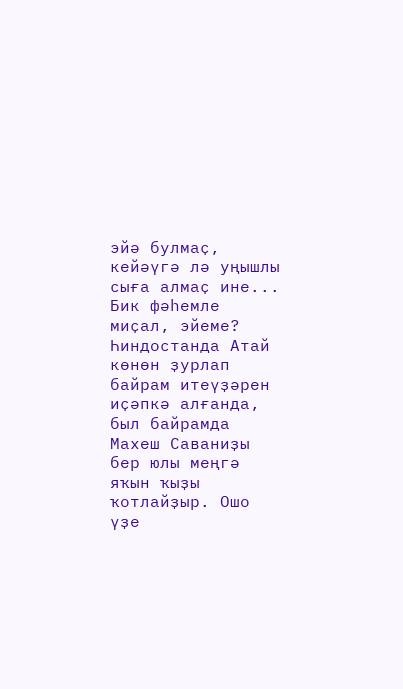эйә булмаҫ, кейәүгә лә уңышлы сыға алмаҫ ине...
Бик фәһемле миҫал, эйеме? Һиндостанда Атай көнөн ҙурлап байрам итеүҙәрен иҫәпкә алғанда, был байрамда Махеш Саваниҙы бер юлы меңгә яҡын ҡыҙы ҡотлайҙыр. Ошо үҙе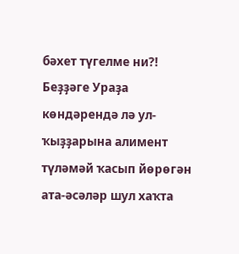бәхет түгелме ни?! Беҙҙәге Ураҙа көндәрендә лә ул-ҡыҙҙарына алимент түләмәй ҡасып йөрөгән ата-әсәләр шул хаҡта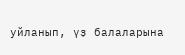уйланып, үҙ балаларына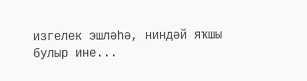изгелек эшләһә, ниндәй яҡшы булыр ине...